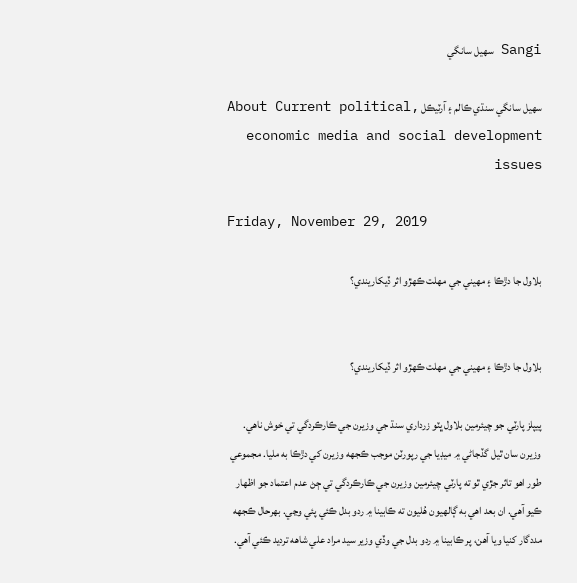Sangi سهيل سانگي

سهيل سانگي سنڌي ڪالم ۽ آرٽيڪل About Current political, economic media and social development issues

Friday, November 29, 2019

بلاول جا دڙڪا ۽ مهيني جي مهلت ڪهڙو اثر ڏيکاريندي؟


بلاول جا دڙڪا ۽ مهيني جي مهلت ڪهڙو اثر ڏيکاريندي؟

پيپلز پارٽي جو چيئرمين بلاول ڀٽو زرداري سنڌ جي وزيرن جي ڪارڪردگي تي خوش ناهي. وزيرن سان ٿيل گڏجاڻي ۾ ميڊيا جي رپورٽن موجب ڪجهه وزيرن کي دڙڪا به مليا. مجموعي طور اهو تاثر جڙي ٿو ته پارٽي چيئرمين وزيرن جي ڪارڪردگي تي ڄڻ عدم اعتماد جو اظهار ڪيو آهي. ان بعد اهي به ڳالهيون هُليون ته ڪابينا ۾ ردو بدل ڪئي پئي وڃي. بهرحال ڪجهه مددگار کنيا ويا آهن، پر ڪابينا ۾ ردو بدل جي وڏي وزير سيد مراد علي شاهه ترديد ڪئي آهي.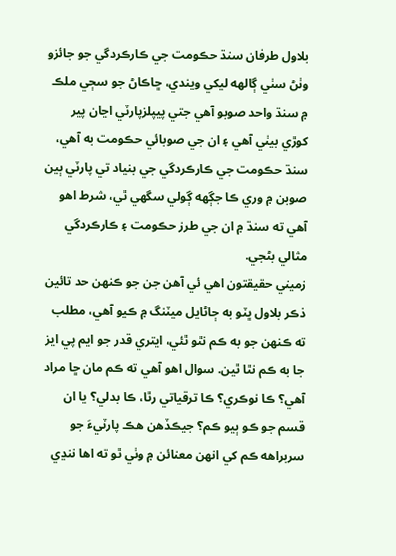بلاول طرفان سنڌ حڪومت جي ڪارڪردگي جو جائزو وٺڻ سٺي ڳالهه ليکي ويندي، ڇاڪاڻ جو سڄي ملڪ ۾ سنڌ واحد صوبو آهي جتي پيپلزپارٽي اڃان پير کوڙي بيٺي آهي ۽ ان جي صوبائي حڪومت به آهي، سنڌ حڪومت جي ڪارڪردگي جي بنياد تي پارٽي ٻين صوبن ۾ وري ڪا جڳهه ڳولي سگهي ٿي، شرط اهو آهي ته سنڌ ۾ ان جي طرز حڪومت ۽ ڪارڪردگي مثالي بڻجي.
زميني حقيقتون اهي ئي آهن جن جو ڪنهن حد تائين ذڪر بلاول ڀٽو به ڄاڻايل ميٽنگ ۾ ڪيو آهي، مطلب ته ڪنهن جو به ڪم نٿو ٿئي، ايتري قدر جو ايم پي ايز جا به ڪم نٿا ٿين. سوال اهو آهي ته ڪم مان ڇا مراد آهي؟ ڪا نوڪري؟ ڪا ترقياتي رٿا، ڪا بدلي؟ يا ان قسم جو ڪو ٻيو ڪم؟ جيڪڏهن هڪ پارٽيءَ جو سربراهه ڪم کي انهن معنائن ۾ وٺي ٿو ته اها ننڍي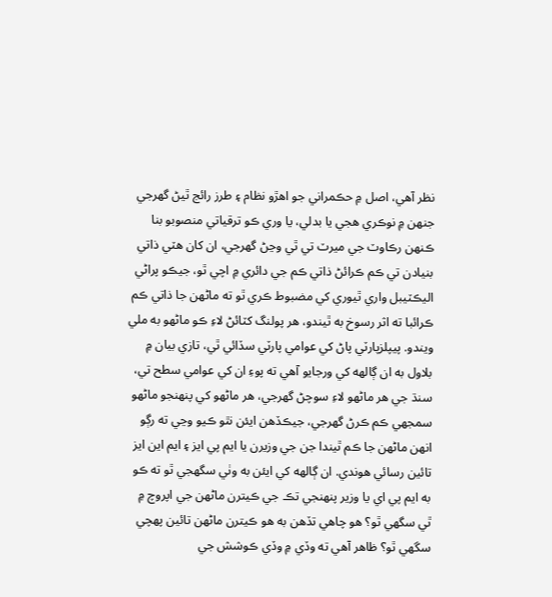نظر آهي، اصل ۾ حڪمراني جو اهڙو نظام ۽ طرز رائج ٿيڻ گهرجي جنهن ۾ نوڪري هجي يا بدلي، يا وري ڪو ترقياتي منصوبو بنا ڪنهن رڪاوٽ جي ميرٽ تي ٿي وڃڻ گهرجي، ان کان هٽي ذاتي بنيادن تي ڪم ڪرائڻ ذاتي ڪم جي دائري ۾ اچي ٿو، جيڪو پراڻي اليڪٽيبل واري ٿيوري کي مضبوط ڪري ٿو ته ماڻهن جا ذاتي ڪم ڪرائبا ته اثر رسوخ به ٿيندو، هر پولنگ کٽائڻ لاءِ ڪو ماڻهو به ملي ويندو. پيپلزپارٽي پاڻ کي عوامي پارٽي سڏائي ٿي، تازي بيان ۾ بلاول به ان ڳالهه کي ورجايو آهي ته پوءِ ان کي عوامي سطح تي، سنڌ جي هر ماڻهو لاءِ سوچڻ گهرجي، هر ماڻهو کي پنهنجو ماڻهو سمجهي ڪم ڪرڻ گهرجي، جيڪڏهن ايئن نٿو ڪيو وڃي ته رڳو انهن ماڻهن جا ڪم ٿيندا جن جي وزيرن يا ايم پي ايز ۽ ايم اين ايز تائين رسائي هوندي. ان ڳالهه کي ايئن به وٺي سگهجي ٿو ته ڪو به ايم پي اي يا وزير پنهنجي تڪ جي ڪيترن ماڻهن جي اپروچ ۾ ٿي سگهي ٿو؟ هو چاهي تڏهن به هو ڪيترن ماڻهن تائين پهچي سگهي ٿو؟ ظاهر آهي ته وڏي ۾ وڏي ڪوشش جي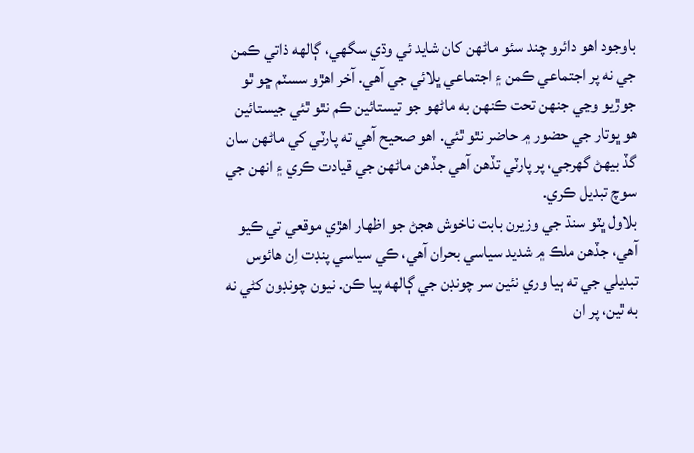باوجود اهو دائرو چند سئو ماڻهن کان شايد ئي وڌي سگهي، ڳالهه ذاتي ڪمن جي نه پر اجتماعي ڪمن ۽ اجتماعي ڀلائي جي آهي. آخر اهڙو سسٽم ڇو ٿو جوڙيو وڃي جنهن تحت ڪنهن به ماڻهو جو تيستائين ڪم نٿو ٿئي جيستائين هو ڀوتار جي حضور ۾ حاضر نٿو ٿئي. اهو صحيح آهي ته پارٽي کي ماڻهن سان گڏ بيهڻ گهرجي، پر پارٽي تڏهن آهي جڏهن ماڻهن جي قيادت ڪري ۽ انهن جي سوچ تبديل ڪري.
بلاول ڀٽو سنڌ جي وزيرن بابت ناخوش هجڻ جو اظهار اهڙي موقعي تي ڪيو آهي، جڏهن ملڪ ۾ شديد سياسي بحران آهي، ڪي سياسي پنڊت اِن هائوس تبديلي جي ته ٻيا وري نئين سر چونڊن جي ڳالهه پيا ڪن. نيون چونڊون کڻي نه به ٿين، پر ان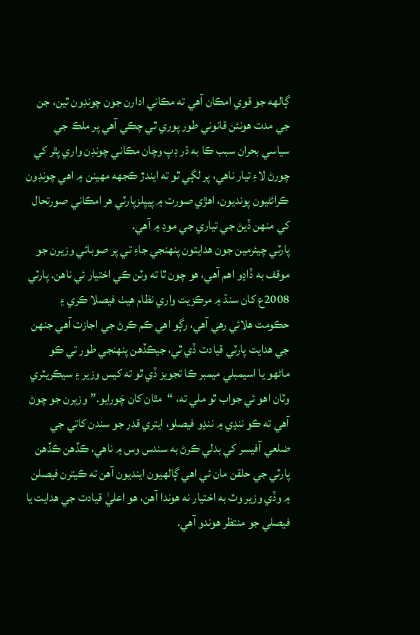ڳالهه جو قوي امڪان آهي ته مڪاني ادارن جون چونڊون ٿين، جن جي مدت هونئن قانوني طور پوري ٿي چڪي آهي پر ملڪ جي سياسي بحران سبب ڪا به ڌر ڊپ وچان مڪاني چونڊن واري پٿر کي چورڻ لاءِ تيار ناهي، پر لڳي ٿو ته ايندڙ ڪجهه مهينن ۾ اهي چونڊون ڪرائڻيون پونديون، اهڙي صورت ۾ پيپلزپارٽي هر امڪاني صورتحال کي منهن ڏيڻ جي تياري جي موڊ ۾ آهي.
پارٽي چيئرمين جون هدايتون پنهنجي جاءِ تي پر صوبائي وزيرن جو موقف به ڏاڍو اهم آهي، هو چون ٿا ته وٽن ڪي اختيار ئي ناهن. پارٽي 2008ع کان سنڌ ۾ مرڪزيت واري نظام هيٺ فيصلا ڪري ۽ حڪومت هلائي رهي آهي، رڳو اهي ڪم ڪرڻ جي اجازت آهي جنهن جي هدايت پارٽي قيادت ڏي ٿي، جيڪڏهن پنهنجي طور تي ڪو ماڻهو يا اسيمبلي ميمبر ڪا تجويز ڏي ٿو ته کيس وزير ۽ سيڪريٽري وٽان اهو ئي جواب ٿو ملي ته، “مٿان کان چَورايو.” وزيرن جو چوڻ آهي ته ڪو ننڍي ۾ ننڍو فيصلو، ايتري قدر جو سندن کاتي جي ضلعي آفيسر کي بدلي ڪرڻ به سندس وس ۾ ناهي، ڪڏهن ڪڏهن پارٽي جي حلقن مان ئي اهي ڳالهيون اينديون آهن ته ڪيترن فيصلن ۾ وڏي وزير وٽ به اختيار نه هوندا آهن، هو اعليٰ قيادت جي هدايت يا فيصلي جو منتظر هوندو آهي.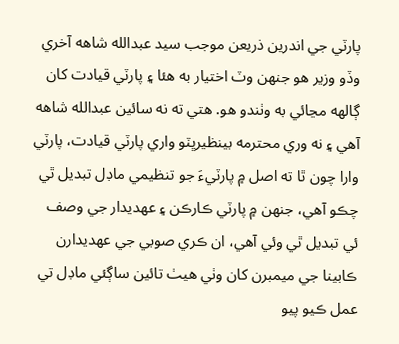پارٽي جي اندرين ذريعن موجب سيد عبدالله شاهه آخري وڏو وزير هو جنهن وٽ اختيار به هئا ۽ پارٽي قيادت کان ڳالهه مڃائي به وٺندو هو. هتي ته نه سائين عبدالله شاهه آهي ۽ نه وري محترمه بينظيرڀٽو واري پارٽي قيادت، پارٽي وارا چون ٿا ته اصل ۾ پارٽيءَ جو تنظيمي ماڊل تبديل ٿي چڪو آهي، جنهن ۾ پارٽي ڪارڪن ۽ عهديدار جي وصف ئي تبديل ٿي وئي آهي، ان ڪري صوبي جي عهديدارن ڪابينا جي ميمبرن کان وٺي هيٺ تائين ساڳئي ماڊل تي عمل ڪيو پيو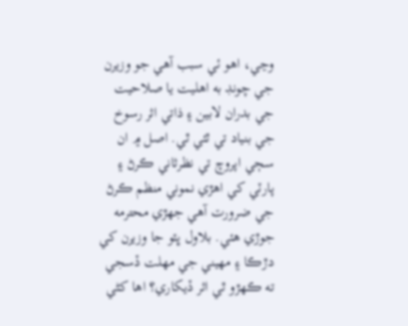وڃي، اهو ئي سبب آهي جو وزيرن جي چونڊ به اهليت يا صلاحيت جي بدران لابين ۽ ذاتي اثر رسوخ جي بنياد تي ٿئي ٿي. اصل ۾ ان سڄي اپروچ تي نظرثاني ڪرڻ ۽ پارٽي کي اهڙي نموني منظم ڪرڻ جي ضرورت آهي جهڙي محترمه جوڙي هئي. بلاول ڀٽو جا وزيرن کي دڙڪا ۽ مهيني جي مهلت ڏسجي ته ڪهڙو ٿي اثر ڏيکاري؟ اها کڻي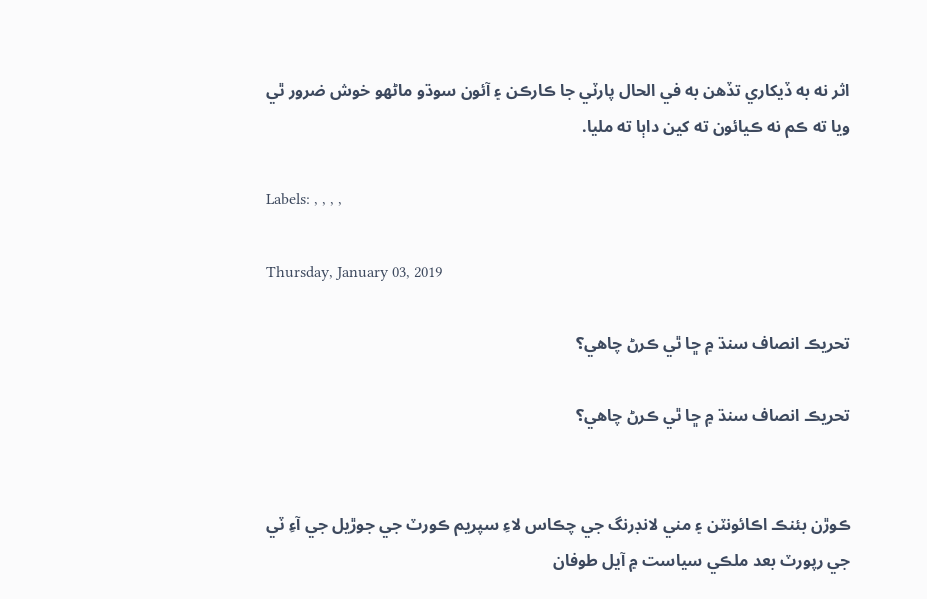اثر نه به ڏيکاري تڏهن به في الحال پارٽي جا ڪارڪن ۽ آئون سوڌو ماڻهو خوش ضرور ٿي ويا ته ڪم نه ڪيائون ته کين داٻا ته مليا.

Labels: , , , ,

Thursday, January 03, 2019

تحريڪ انصاف سنڌ ۾ ڇا ٿي ڪرڻ چاهي؟

تحريڪ انصاف سنڌ ۾ ڇا ٿي ڪرڻ چاهي؟


ڪوڙن بئنڪ اڪائونٽن ۽ مني لانڊرنگ جي چڪاس لاءِ سپريم ڪورٽ جي جوڙيل جي آءِ ٽي جي رپورٽ بعد ملڪي سياست ۾ آيل طوفان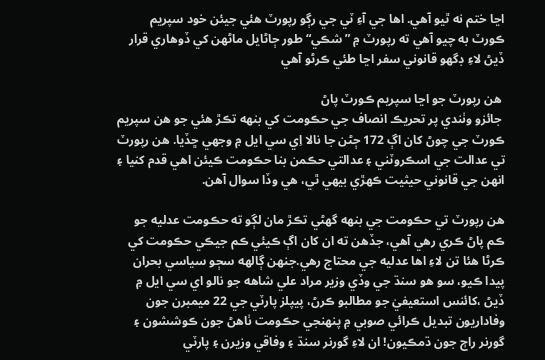اڃا ختم نه ٿيو آهي. اها جي آءِ ٽي جي رڳو رپورٽ هئي جيئن خود سپريم ڪورٽ به چيو آهي ته رپورٽ ۾ ”شڪي“ طور ڄاڻايل ماڻهن کي ڏوهاري قرار ڏيڻ لاءِ ڊگهو قانوني سفر اڃا طئي ڪرڻو آهي

 هن رپورٽ جو اڃا سپريم ڪورٽ پاڻ
 جائزو وٺندي پر تحريڪ انصاف جي حڪومت کي بنهه تڪڙ هئي جو هن سپريم ڪورٽ جي چوڻ کان اڳ 172 ڄڻن جا نالا اِي سي ايل ۾ وجهي ڇڏيا. هن رپورٽ تي عدالت جي اسڪروٽني ۽ عدالتي حڪمن بنا حڪومت ڪيئن اهي قدم کنيا ۽ انهن جي قانوني حيثيت ڪهڙي بيهي ٿي، هي وڏا سوال آهن.

هن رپورٽ تي حڪومت جي بنهه گهڻي تڪڙ مان لڳو ته حڪومت عدليه جو ڪم پاڻ ڪري رهي آهي، جڏهن ته ان کان اڳ ڪيئي ڪم جيڪي حڪومت کي ڪرڻا هئا تن لاءِ اها عدليه جي محتاج رهي.جنهن ڳالهه سڄو سياسي بحران پيدا ڪيو، سو هو سنڌ جي وڏي وزير مراد علي شاهه جو نالو اي سي ايل ۾ ڏيڻ ،کائنس استعيفيٰ جو مطالبو ڪرڻ، پيپلز پارٽي جي 22 ميمبرن جون وفاداريون تبديل ڪرائي صوبي ۾ پنهنجي حڪومت ٺاهڻ جون ڪوششون ۽ گورنر راڄ جون ڌمڪيون! ان لاءِ گورنر سنڌ ۽ وفاقي وزيرن ۽ پارٽي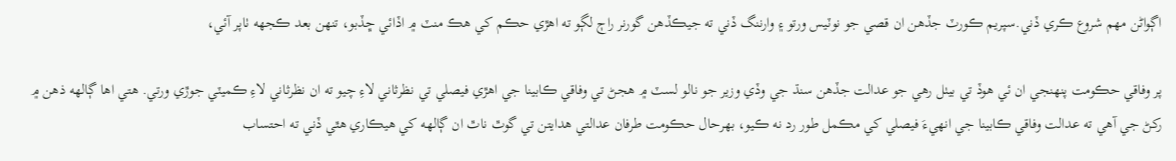اڳواڻن مهم شروع ڪري ڏني.سپريم ڪورٽ جڏهن ان قصي جو نوٽيس ورتو ۽ وارننگ ڏني ته جيڪڏهن گورنر راڄ لڳو ته اهڙي حڪم کي هڪ منٽ ۾ اڏائي ڇڏبو، تنهن بعد ڪجهه ٺاپر آئي،

پر وفاقي حڪومت پنهنجي ان ئي هوڏ تي بيٺل رهي جو عدالت جڏهن سنڌ جي وڏي وزير جو نالو لسٽ ۾ هجڻ تي وفاقي ڪابينا جي اهڙي فيصلي تي نظرثاني لاءِ چيو ته ان نظرثاني لاءِ ڪميٽي جوڙي ورتي. هتي اها ڳالهه ذهن ۾ رکڻ جي آهي ته عدالت وفاقي ڪابينا جي انهيءَ فيصلي کي مڪمل طور رد نه ڪيو، بهرحال حڪومت طرفان عدالتي هدايتن تي گوٿ ناٿ ان ڳالهه کي هيڪاري هٿي ڏني ته احتساب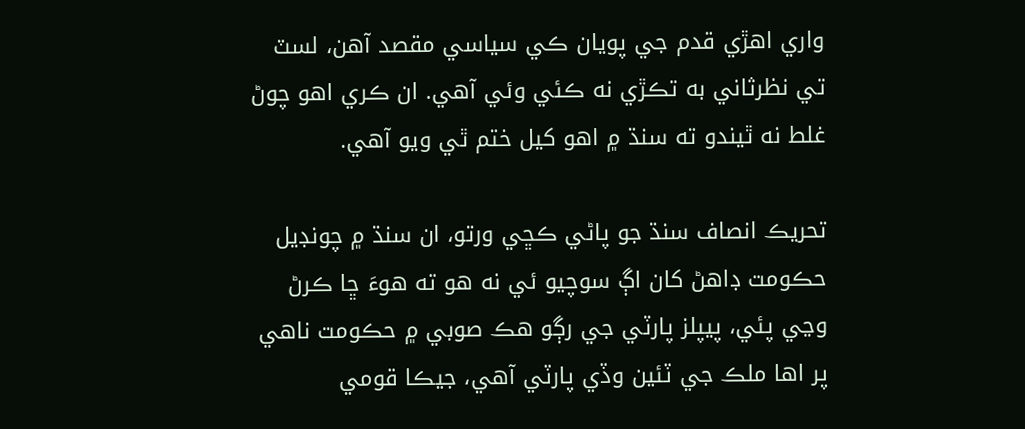واري اهڙي قدم جي پويان ڪي سياسي مقصد آهن، لسٽ تي نظرثاني به تڪڙي نه ڪئي وئي آهي. ان ڪري اهو چوڻ غلط نه ٿيندو ته سنڌ ۾ اهو کيل ختم ٿي ويو آهي.

تحريڪ انصاف سنڌ جو پاڻي ڪڇي ورتو، ان سنڌ ۾ چونڊيل حڪومت ڊاهڻ کان اڳ سوچيو ئي نه هو ته هوءَ ڇا ڪرڻ وڃي پئي، پيپلز پارٽي جي رڳو هڪ صوبي ۾ حڪومت ناهي پر اها ملڪ جي ٽئين وڏي پارٽي آهي، جيڪا قومي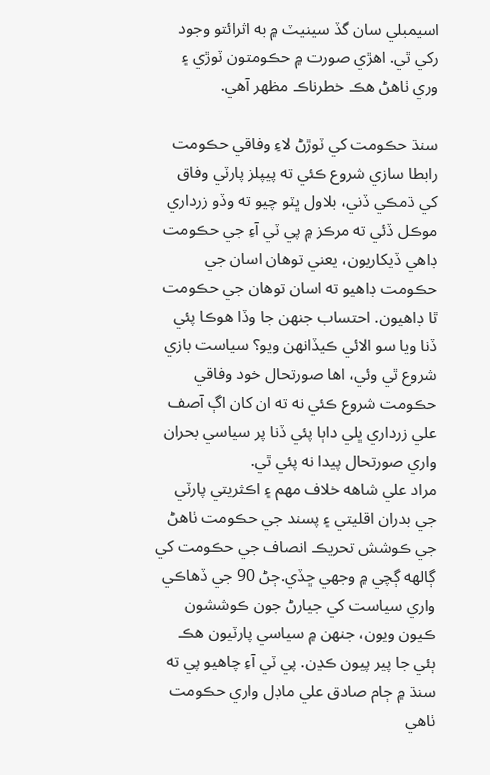اسيمبلي سان گڏ سينيٽ ۾ به اثرائتو وجود رکي ٿي. اهڙي صورت ۾ حڪومتون ٽوڙي ۽ وري ٺاهڻ هڪ خطرناڪ مظهر آهي.

سنڌ حڪومت کي ٽوڙڻ لاءِ وفاقي حڪومت رابطا سازي شروع ڪئي ته پيپلز پارٽي وفاق کي ڌمڪي ڏني، بلاول ڀٽو چيو ته وڏو زرداري موڪل ڏئي ته مرڪز ۾ پي ٽي آءِ جي حڪومت ڊاهي ڏيکاريون، يعني توهان اسان جي حڪومت ڊاهيو ته اسان توهان جي حڪومت ٿا ڊاهيون. احتساب جنهن جا وڏا هوڪا پئي ڏنا ويا سو الائي ڪيڏانهن ويو؟ سياست بازي شروع ٿي وئي، اها صورتحال خود وفاقي حڪومت شروع ڪئي نه ته ان کان اڳ آصف علي زرداري ڀلي داٻا پئي ڏنا پر سياسي بحران واري صورتحال پيدا نه پئي ٿي.
مراد علي شاهه خلاف مهم ۽ اڪثريتي پارٽي جي بدران اقليتي ۽ پسند جي حڪومت ٺاهڻ جي ڪوشش تحريڪ انصاف جي حڪومت کي ڳالهه ڳچي ۾ وجهي ڇڏي.ڄڻ 90 جي ڏهاڪي واري سياست کي جيارڻ جون ڪوششون ڪيون ويون، جنهن ۾ سياسي پارٽيون هڪ ٻئي جا پير پيون ڪڍن. پي ٽي آءِ چاهيو پي ته سنڌ ۾ ڄام صادق علي ماڊل واري حڪومت ٺاهي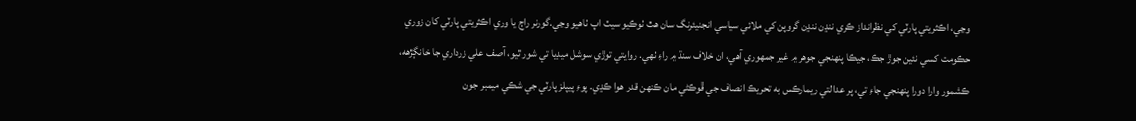وڃي، اڪثريتي پارٽي کي نظرانداز ڪري ننڍن ننڍن گروپن کي ملائي سياسي انجنيئرنگ سان هٿ ٺوڪيو سيٽ اپ ٺاهيو وڃي.گورنر راڄ يا وري اڪثريتي پارٽي کان زوري حڪومت کسي نئين جوڙ جڪ، جيڪا پنهنجي جوهر ۾ غير جمهوري آهي، ان خلاف سنڌ ۾ راءِ ٺهي. روايتي توڙي سوشل ميڊيا تي شور ٿيو، آصف علي زرداري جا خانڳڙهه، ڪشمور وارا دورا پنهنجي جاءِ تي، پر عدالتي ريمارڪس به تحريڪ انصاف جي ڦوڪڻي مان ڪنهن قدر هوا ڪڍي. پوءِ پيپلز پارٽي جي شڪي ميمبر جون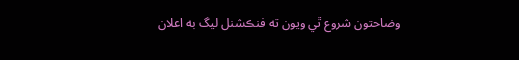وضاحتون شروع ٿي ويون ته فنڪشنل ليگ به اعلان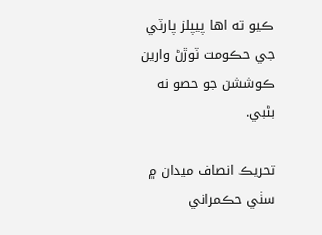ڪيو ته اها پيپلز پارٽي جي حڪومت ٽوڙڻ وارين ڪوششن جو حصو نه بڻبي.

تحريڪ انصاف ميدان ۾ سٺي حڪمراني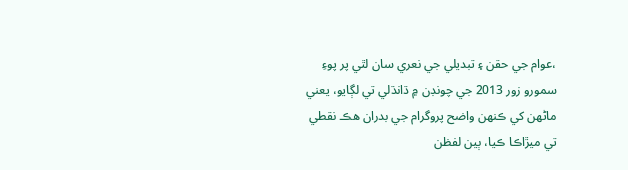،عوام جي حقن ۽ تبديلي جي نعري سان لٿي پر پوءِ سمورو زور 2013 جي چونڊن ۾ ڌانڌلي تي لڳايو، يعني ماڻهن کي ڪنهن واضح پروگرام جي بدران هڪ نقطي تي ميڙاڪا ڪيا، ٻين لفظن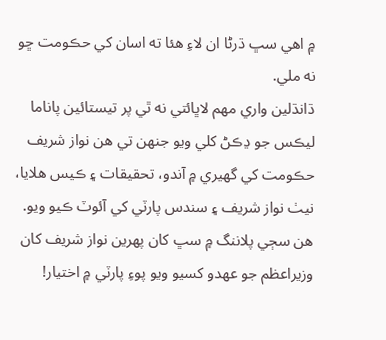۾ اهي سڀ ڌرڻا ان لاءِ هئا ته اسان کي حڪومت ڇو نه ملي.
ڌانڌلين واري مهم لاڀائتي نه ٿي پر تيستائين پاناما ليڪس جو ڍڪڻ کلي ويو جنهن تي هن نواز شريف حڪومت کي گهيري ۾ آندو، تحقيقات ۽ ڪيس هلايا، نيٺ نواز شريف ۽ سندس پارٽي کي آئوٽ ڪيو ويو. هن سڄي پلاننگ ۾ سڀ کان پهرين نواز شريف کان وزيراعظم جو عهدو کسيو ويو پوءِ پارٽي ۾ اختيار!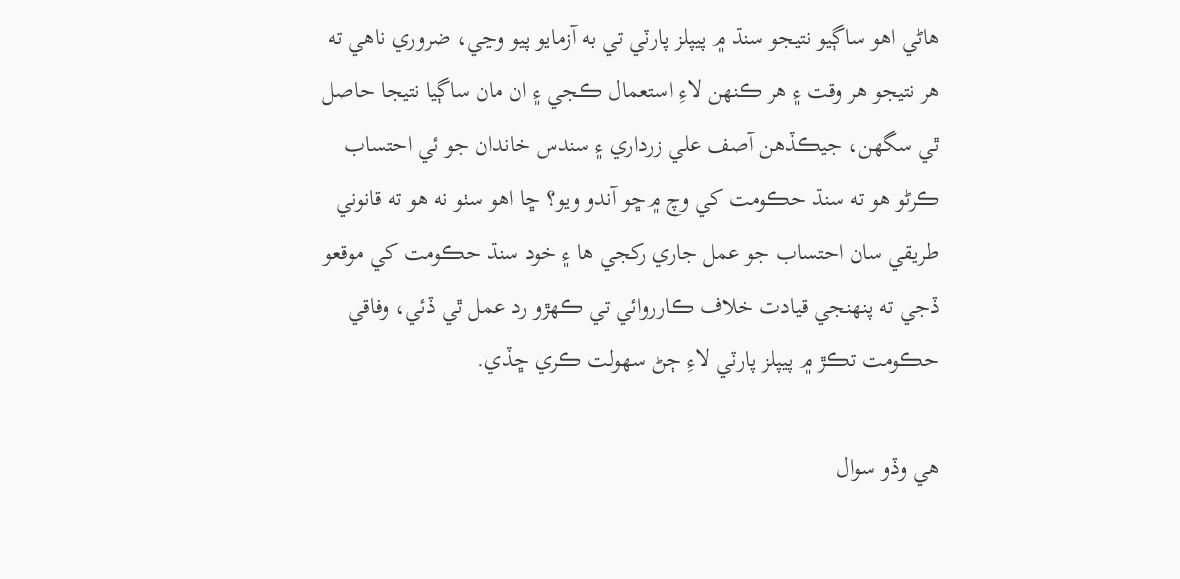هاڻي اهو ساڳيو نتيجو سنڌ ۾ پيپلز پارٽي تي به آزمايو پيو وڃي، ضروري ناهي ته هر نتيجو هر وقت ۽ هر ڪنهن لاءِ استعمال ڪجي ۽ ان مان ساڳيا نتيجا حاصل ٿي سگهن، جيڪڏهن آصف علي زرداري ۽ سندس خاندان جو ئي احتساب ڪرڻو هو ته سنڌ حڪومت کي وچ ۾ڇو آندو ويو؟ ڇا اهو سٺو نه هو ته قانوني طريقي سان احتساب جو عمل جاري رکجي ها ۽ خود سنڌ حڪومت کي موقعو ڏجي ته پنهنجي قيادت خلاف ڪارروائي تي ڪهڙو رد عمل ٿي ڏئي، وفاقي حڪومت تڪڙ ۾ پيپلز پارٽي لاءِ ڄڻ سهولت ڪري ڇڏي.

هي وڏو سوال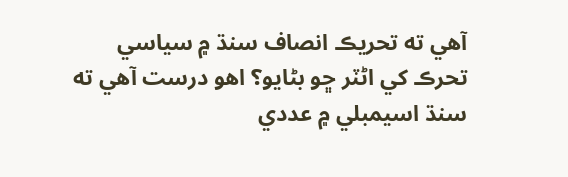آهي ته تحريڪ انصاف سنڌ ۾ سياسي تحرڪ کي اڻٽر ڇو بڻايو؟ اهو درست آهي ته سنڌ اسيمبلي ۾ عددي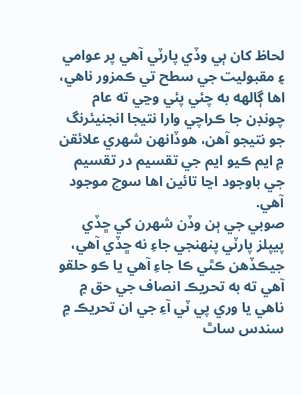لحاظ کان ٻي وڏي پارٽي آهي پر عوامي ۽ مقبوليت جي سطح تي ڪمزور ناهي، اها ڳالهه به چئي پئي وڃي ته عام چونڊن جا ڪراچي وارا نتيجا انجنيئرنگ جو نتيجو آهن، هوڏانهن شهري علائقن ۾ ايم ڪيو ايم جي تقسيم در تقسيم جي باوجود اڃا تائين اها سوچ موجود آهي.
صوبي جي ٻن وڏن شهرن کي ڇڏي پيپلز پارٽي پنهنجي جاءِ نه ڇڏي آهي، جيڪڏهن ڪٿي ڪا جاءِ آهي يا ڪو حلقو آهي ته به تحريڪ انصاف جي حق ۾ ناهي يا وري پي ٽي آءِ جي ان تحريڪ ۾ سندس ساٿ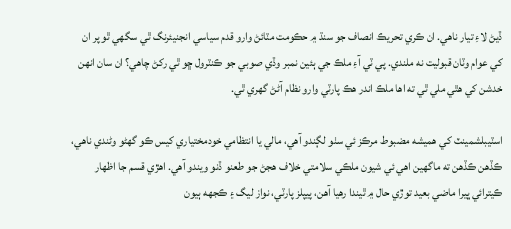ڏيڻ لاءِ تيار ناهي. ان ڪري تحريڪ انصاف جو سنڌ ۾ حڪومت مٽائڻ وارو قدم سياسي انجنيئرنگ ٿي سگهي ٿو پر ان کي عوام وٽان قبوليت نه ملندي. پي ٽي آءِ ملڪ جي ٻئين نمبر وڏي صوبي جو ڪنٽرول ڇو ٿي رکڻ چاهي؟ ان سان انهن خدشن کي هٿي ملي ٿي ته اها ملڪ اندر هڪ پارٽي وارو نظام آڻڻ گهري ٿي.

اسٽيبلشمينٽ کي هميشه مضبوط مرڪز ئي سٺو لڳندو آهي، مالي يا انتظامي خودمختياري کيس ڪو گهڻو وڻندي ناهي، ڪڏهن ڪڏهن ته ماگهين اهي ئي شيون ملڪي سلامتي خلاف هجڻ جو طعنو ڏنو ويندو آهي. اهڙي قسم جا اظهار ڪيترائي ڀيرا ماضي بعيد توڙي حال ۾ ٿيندا رهيا آهن، پيپلز پارٽي، نواز ليگ ۽ ڪجهه ٻيون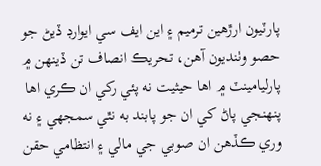پارٽيون ارڙهين ترميم ۽ اين ايف سي ايوارڊ ڏيڻ جو حصو وٺنديون آهن، تحريڪ انصاف تن ڏينهن ۾ پارليامينٽ ۾ اها حيثيت نه پئي رکي ان ڪري اها پنهنجي پاڻ کي ان جو پابند به نٿي سمجهي ۽ نه وري ڪڏهن ان صوبي جي مالي ۽ انتظامي حقن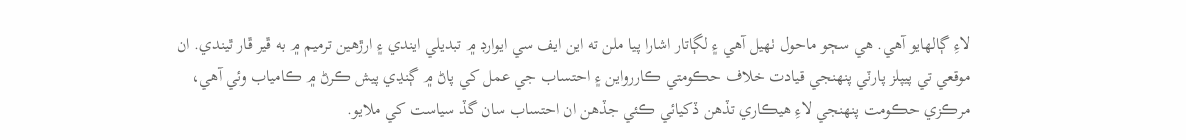لاءِ ڳالهايو آهي. هي سڄو ماحول ٺهيل آهي ۽ لڳاتار اشارا پيا ملن ته اين ايف سي ايوارڊ ۾ تبديلي ايندي ۽ ارڙهين ترميم ۾ به ڦير ڦار ٿيندي. ان موقعي تي پيپلز پارٽي پنهنجي قيادت خلاف حڪومتي ڪاررواين ۽ احتساب جي عمل کي پاڻ ۾ ڳنڍي پيش ڪرڻ ۾ ڪامياب وئي آهي، مرڪزي حڪومت پنهنجي لاءِ هيڪاري تڏهن ڏکيائي ڪئي جڏهن ان احتساب سان گڏ سياست کي ملايو.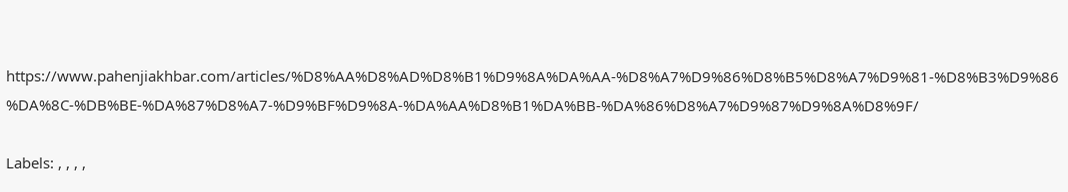https://www.pahenjiakhbar.com/articles/%D8%AA%D8%AD%D8%B1%D9%8A%DA%AA-%D8%A7%D9%86%D8%B5%D8%A7%D9%81-%D8%B3%D9%86%DA%8C-%DB%BE-%DA%87%D8%A7-%D9%BF%D9%8A-%DA%AA%D8%B1%DA%BB-%DA%86%D8%A7%D9%87%D9%8A%D8%9F/

Labels: , , , ,